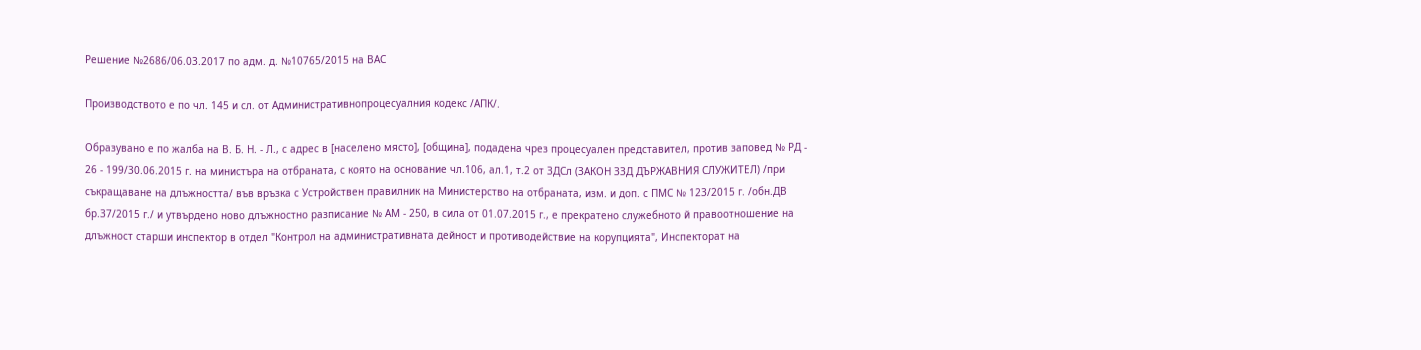Решение №2686/06.03.2017 по адм. д. №10765/2015 на ВАС

Производството е по чл. 145 и сл. от Административнопроцесуалния кодекс /АПК/.

Образувано е по жалба на В. Б. Н. - Л., с адрес в [населено място], [община], подадена чрез процесуален представител, против заповед № РД - 26 - 199/30.06.2015 г. на министъра на отбраната, с която на основание чл.106, ал.1, т.2 от ЗДСл (ЗАКОН ЗЗД ДЪРЖАВНИЯ СЛУЖИТЕЛ) /при съкращаване на длъжността/ във връзка с Устройствен правилник на Министерство на отбраната, изм. и доп. с ПМС № 123/2015 г. /обн.ДВ бр.37/2015 г./ и утвърдено ново длъжностно разписание № АМ - 250, в сила от 01.07.2015 г., е прекратено служебното й правоотношение на длъжност старши инспектор в отдел "Контрол на административната дейност и противодействие на корупцията", Инспекторат на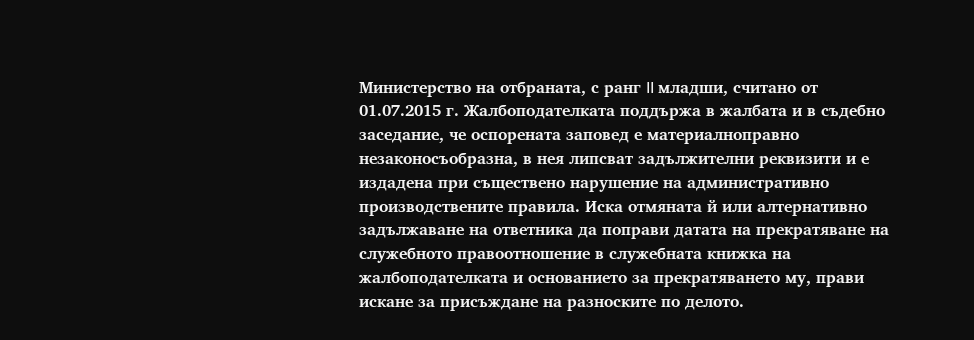Министерство на отбраната, с ранг II младши, считано от 01.07.2015 г. Жалбоподателката поддържа в жалбата и в съдебно заседание, че оспорената заповед е материалноправно незаконосъобразна, в нея липсват задължителни реквизити и е издадена при съществено нарушение на административно производствените правила. Иска отмяната й или алтернативно задължаване на ответника да поправи датата на прекратяване на служебното правоотношение в служебната книжка на жалбоподателката и основанието за прекратяването му, прави искане за присъждане на разноските по делото.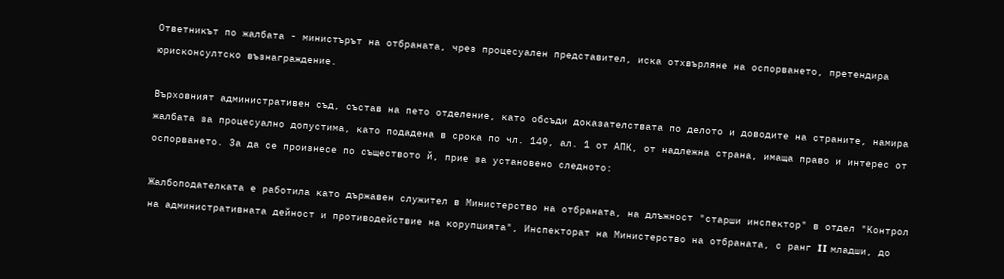Ответникът по жалбата - министърът на отбраната, чрез процесуален представител, иска отхвърляне на оспорването, претендира юрисконсултско възнаграждение.

Върховният административен съд, състав на пето отделение, като обсъди доказателствата по делото и доводите на страните, намира жалбата за процесуално допустима, като подадена в срока по чл. 149, ал. 1 от АПК, от надлежна страна, имаща право и интерес от оспорването. За да се произнесе по съществото й, прие за установено следното:

Жалбоподателката е работила като държавен служител в Министерство на отбраната, на длъжност "старши инспектор" в отдел "Контрол на административната дейност и противодействие на корупцията", Инспекторат на Министерство на отбраната, с ранг II младши, до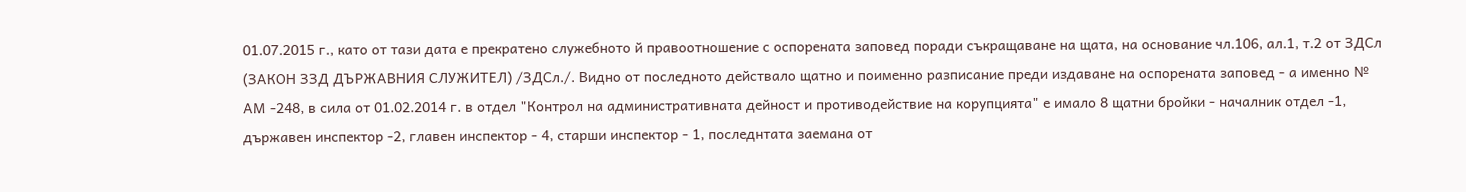01.07.2015 г., като от тази дата е прекратено служебното й правоотношение с оспорената заповед поради съкращаване на щата, на основание чл.106, ал.1, т.2 от ЗДСл (ЗАКОН ЗЗД ДЪРЖАВНИЯ СЛУЖИТЕЛ) /ЗДСл./. Видно от последното действало щатно и поименно разписание преди издаване на оспорената заповед - а именно № АМ -248, в сила от 01.02.2014 г. в отдел "Контрол на административната дейност и противодействие на корупцията" е имало 8 щатни бройки - началник отдел -1, държавен инспектор -2, главен инспектор - 4, старши инспектор - 1, последнтата заемана от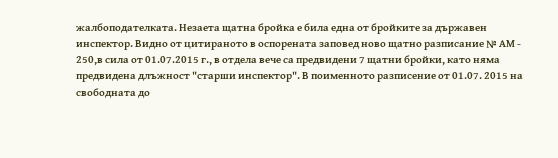жалбоподателката. Незаета щатна бройка е била една от бройките за държавен инспектор. Видно от цитираното в оспорената заповед ново щатно разписание № АМ - 250,в сила от 01.07.2015 г., в отдела вече са предвидени 7 щатни бройки, като няма предвидена длъжност "старши инспектор". В поименното разписение от 01.07. 2015 на свободната до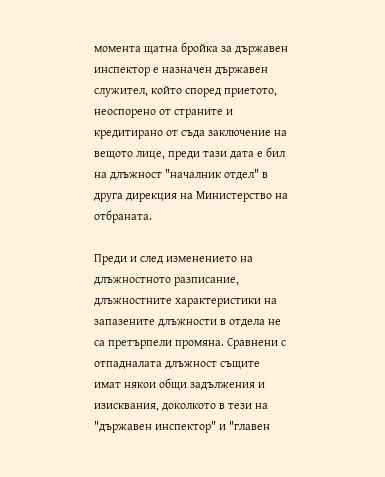момента щатна бройка за държавен инспектор е назначен държавен служител, който според приетото, неоспорено от страните и кредитирано от съда заключение на вещото лице, преди тази дата е бил на длъжност "началник отдел" в друга дирекция на Министерство на отбраната.

Преди и след изменението на длъжностното разписание, длъжностните характеристики на запазените длъжности в отдела не са претърпели промяна. Сравнени с отпадналата длъжност същите имат някои общи задължения и изисквания, доколкото в тези на "държавен инспектор" и "главен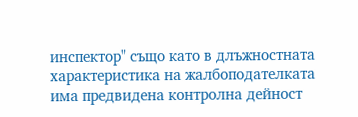инспектор" също като в длъжностната характеристика на жалбоподателката има предвидена контролна дейност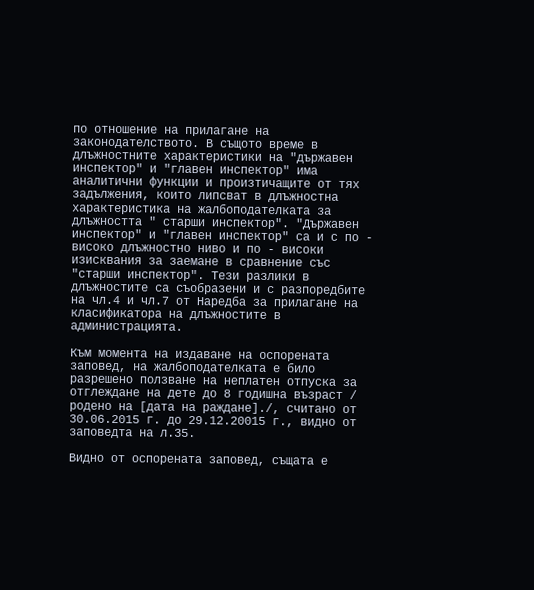по отношение на прилагане на законодателството. В същото време в длъжностните характеристики на "държавен инспектор" и "главен инспектор" има аналитични функции и произтичащите от тях задължения, които липсват в длъжностна характеристика на жалбоподателката за длъжността " старши инспектор". "Държавен инспектор" и "главен инспектор" са и с по - високо длъжностно ниво и по - високи изисквания за заемане в сравнение със "старши инспектор". Тези разлики в длъжностите са съобразени и с разпоредбите на чл.4 и чл.7 от Наредба за прилагане на класификатора на длъжностите в администрацията.

Към момента на издаване на оспорената заповед, на жалбоподателката е било разрешено ползване на неплатен отпуска за отглеждане на дете до 8 годишна възраст / родено на [дата на раждане]./, считано от 30.06.2015 г. до 29.12.20015 г., видно от заповедта на л.35.

Видно от оспорената заповед, същата е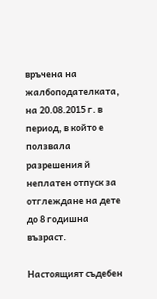връчена на жалбоподателката, на 20.08.2015 г. в период, в който е ползвала разрешения й неплатен отпуск за отглеждане на дете до 8 годишна възраст.

Настоящият съдебен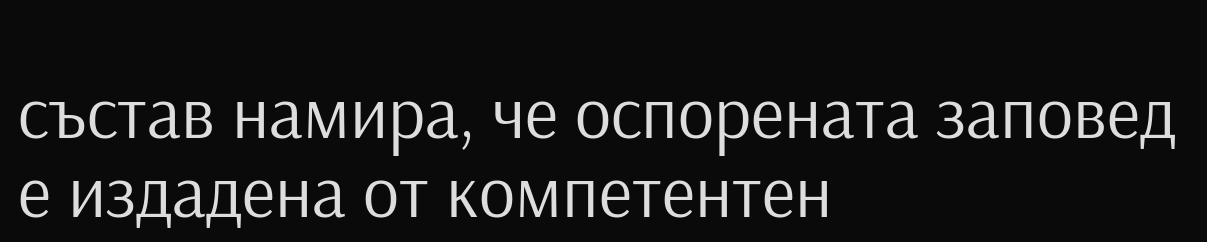състав намира, че оспорената заповед е издадена от компетентен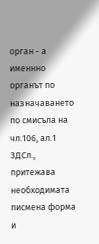орган - а именнно органът по назначаването по смисъла на чл.106, ал.1 ЗДСл., притежава необходимата писмена форма и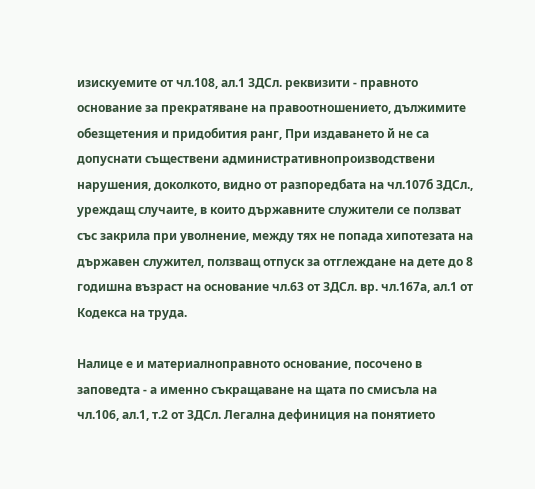изискуемите от чл.108, ал.1 ЗДСл. реквизити - правното основание за прекратяване на правоотношението, дължимите обезщетения и придобития ранг, При издаването й не са допуснати съществени административнопроизводствени нарушения, доколкото, видно от разпоредбата на чл.107б ЗДСл., уреждащ случаите, в които държавните служители се ползват със закрила при уволнение, между тях не попада хипотезата на държавен служител, ползващ отпуск за отглеждане на дете до 8 годишна възраст на основание чл.63 от ЗДСл. вр. чл.167а, ал.1 от Кодекса на труда.

Налице е и материалноправното основание, посочено в заповедта - а именно съкращаване на щата по смисъла на чл.106, ал.1, т.2 от ЗДСл. Легална дефиниция на понятието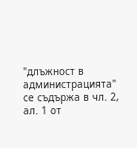"длъжност в администрацията" се съдържа в чл. 2, ал. 1 от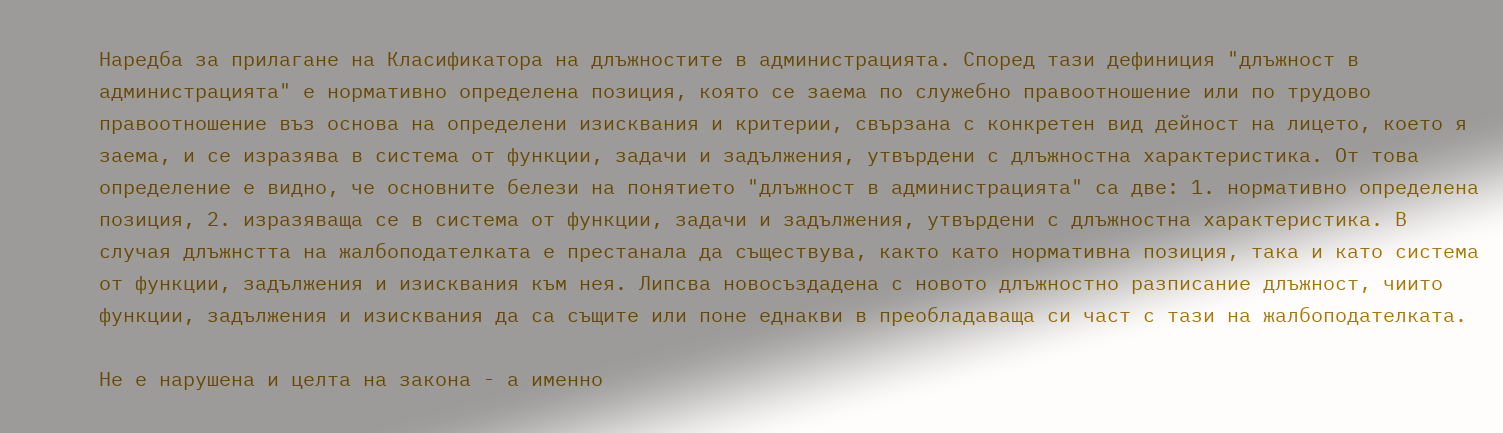Наредба за прилагане на Класификатора на длъжностите в администрацията. Според тази дефиниция "длъжност в администрацията" е нормативно определена позиция, която се заема по служебно правоотношение или по трудово правоотношение въз основа на определени изисквания и критерии, свързана с конкретен вид дейност на лицето, което я заема, и се изразява в система от функции, задачи и задължения, утвърдени с длъжностна характеристика. От това определение е видно, че основните белези на понятието "длъжност в администрацията" са две: 1. нормативно определена позиция, 2. изразяваща се в система от функции, задачи и задължения, утвърдени с длъжностна характеристика. В случая длъжнстта на жалбоподателката е престанала да съществува, както като нормативна позиция, така и като система от функции, задължения и изисквания към нея. Липсва новосъздадена с новото длъжностно разписание длъжност, чиито функции, задължения и изисквания да са същите или поне еднакви в преобладаваща си част с тази на жалбоподателката.

Не е нарушена и целта на закона - а именно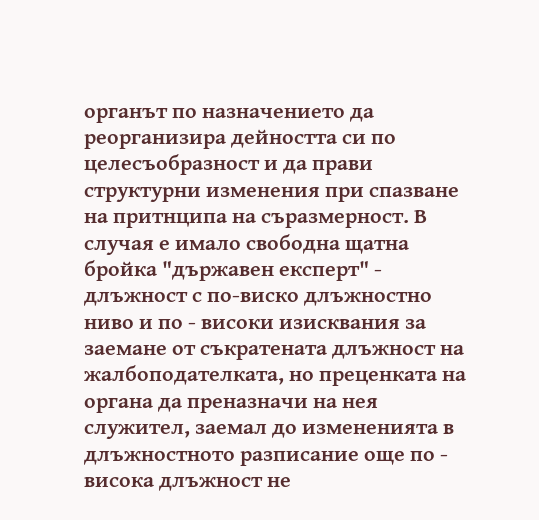органът по назначението да реорганизира дейността си по целесъобразност и да прави структурни изменения при спазване на притнципа на съразмерност. В случая е имало свободна щатна бройка "държавен експерт" - длъжност с по-виско длъжностно ниво и по - високи изисквания за заемане от съкратената длъжност на жалбоподателката, но преценката на органа да преназначи на нея служител, заемал до измененията в длъжностното разписание още по - висока длъжност не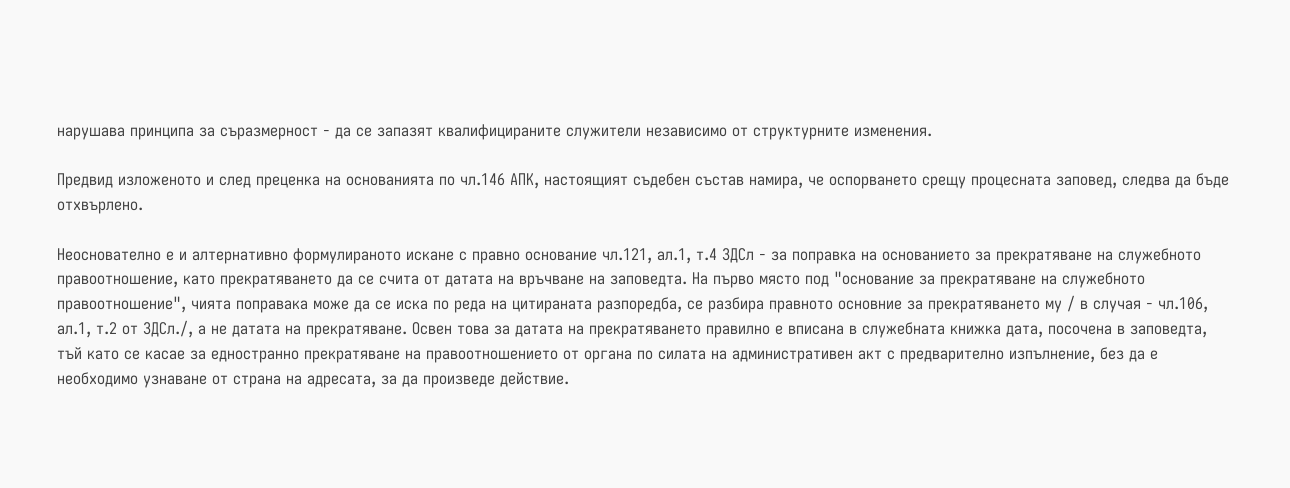нарушава принципа за съразмерност - да се запазят квалифицираните служители независимо от структурните изменения.

Предвид изложеното и след преценка на основанията по чл.146 АПК, настоящият съдебен състав намира, че оспорването срещу процесната заповед, следва да бъде отхвърлено.

Неоснователно е и алтернативно формулираното искане с правно основание чл.121, ал.1, т.4 ЗДСл - за поправка на основанието за прекратяване на служебното правоотношение, като прекратяването да се счита от датата на връчване на заповедта. На първо място под "основание за прекратяване на служебното правоотношение", чията поправака може да се иска по реда на цитираната разпоредба, се разбира правното основние за прекратяването му / в случая - чл.106, ал.1, т.2 от ЗДСл./, а не датата на прекратяване. Освен това за датата на прекратяването правилно е вписана в служебната книжка дата, посочена в заповедта, тъй като се касае за едностранно прекратяване на правоотношението от органа по силата на административен акт с предварително изпълнение, без да е необходимо узнаване от страна на адресата, за да произведе действие.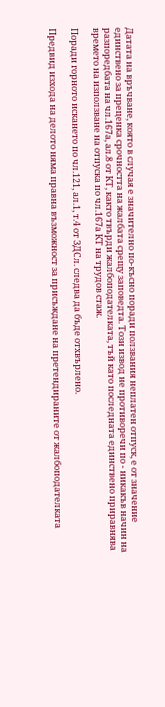Датата на връчване, която в случая е значително по-късно поради ползвания неплатен отпуск, е от значение единствено за преценка срочността на жалбата срещу заповедта. Този извод не противоречи по - никакъв начин на разпоредбата на чл.167а, ал.8 от КТ, както твърди жалбоподателката, тъй като последната единствено приравнява времето на използване на отпуска по чл.167а КТ на трудов стаж.

Поради горното искането по чл.121, ал.1, т.4 от ЗДСл. следва да бъде отхвърлено.

Предвид изхода на делото няма правна възможност за присъждане на претендираните от жалбоподателката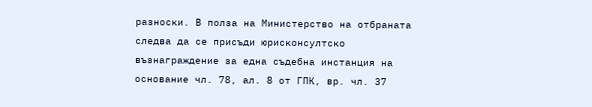разноски. В полза на Министерство на отбраната следва да се присъди юрисконсултско възнаграждение за една съдебна инстанция на основание чл. 78, ал. 8 от ГПК, вр. чл. 37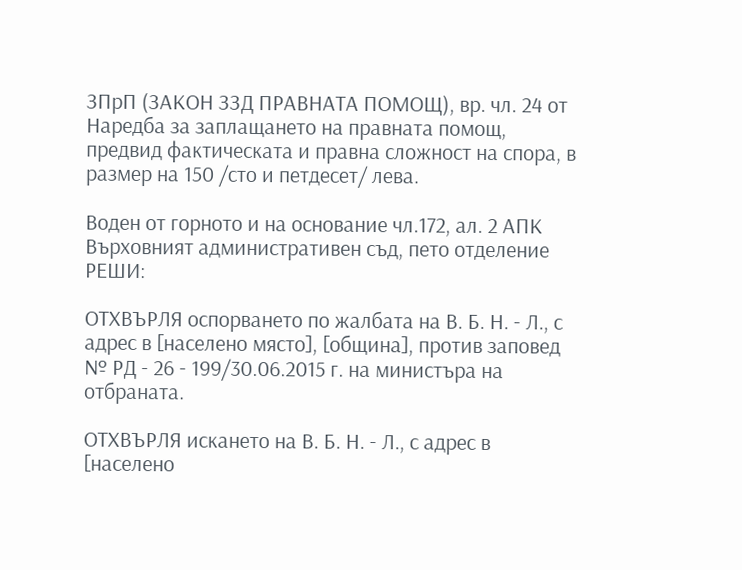ЗПрП (ЗАКОН ЗЗД ПРАВНАТА ПОМОЩ), вр. чл. 24 от Наредба за заплащането на правната помощ, предвид фактическата и правна сложност на спора, в размер на 150 /сто и петдесет/ лева.

Воден от горното и на основание чл.172, ал. 2 АПК Върховният административен съд, пето отделение РЕШИ:

ОТХВЪРЛЯ оспорването по жалбата на В. Б. Н. - Л., с адрес в [населено място], [община], против заповед № РД - 26 - 199/30.06.2015 г. на министъра на отбраната.

ОТХВЪРЛЯ искането на В. Б. Н. - Л., с адрес в [населено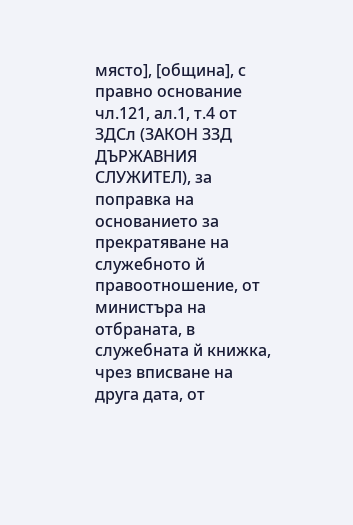място], [община], с правно основание чл.121, ал.1, т.4 от ЗДСл (ЗАКОН ЗЗД ДЪРЖАВНИЯ СЛУЖИТЕЛ), за поправка на основанието за прекратяване на служебното й правоотношение, от министъра на отбраната, в служебната й книжка, чрез вписване на друга дата, от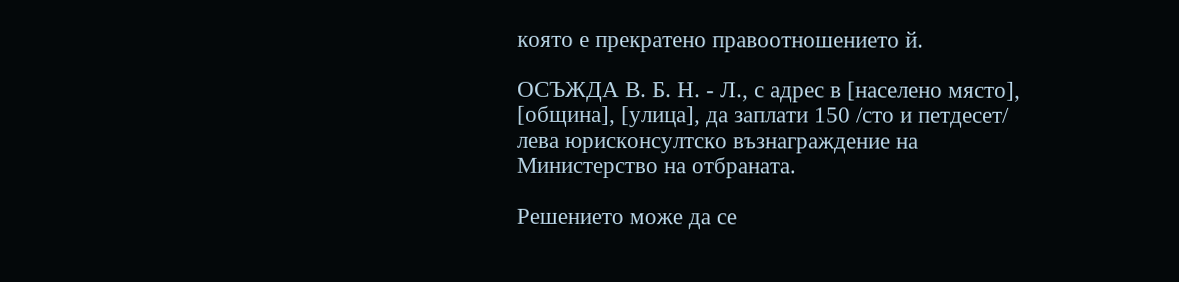която е прекратено правоотношението й.

ОСЪЖДА В. Б. Н. - Л., с адрес в [населено място], [община], [улица], да заплати 150 /сто и петдесет/ лева юрисконсултско възнаграждение на Министерство на отбраната.

Решението може да се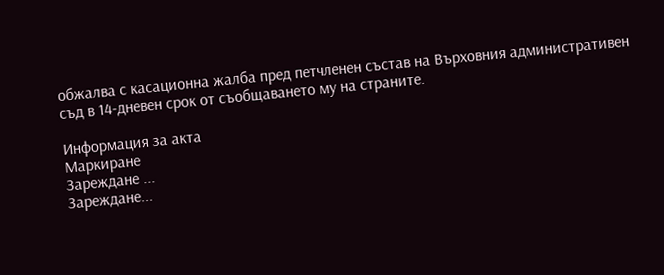обжалва с касационна жалба пред петчленен състав на Върховния административен съд в 14-дневен срок от съобщаването му на страните.

Информация за акта
Маркиране
Зареждане ...
Зареждане...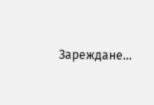Зареждане...